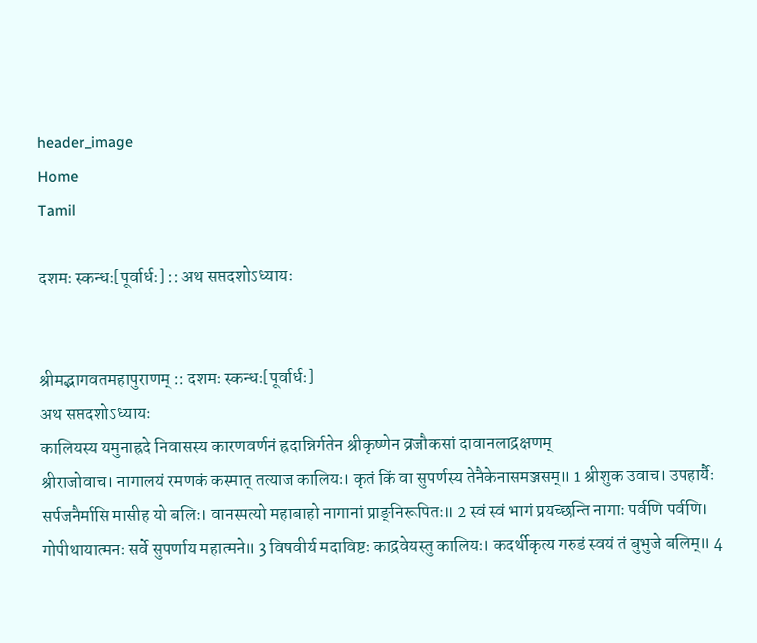header_image
Home
Tamil

दशमः स्कन्धः[पूर्वार्धः] :: अथ सप्तदशोऽध्यायः


श्रीमद्भागवतमहापुराणम् :: दशमः स्कन्धः[पूर्वार्धः]
अथ सप्तदशोऽध्यायः
कालियस्य यमुनाह्रदे निवासस्य कारणवर्णनं ह्रदान्निर्गतेन श्रीकृष्णेन व्रजौकसां दावानलाद्रक्षणम्
श्रीराजोवाच। नागालयं रमणकं कस्मात् तत्याज कालियः। कृतं किं वा सुपर्णस्य तेनैकेनासमञ्जसम्॥ 1 श्रीशुक उवाच। उपहार्यैः सर्पजनैर्मासि मासीह यो बलिः। वानस्पत्यो महाबाहो नागानां प्राङ्‌निरूपितः॥ 2 स्वं स्वं भागं प्रयच्छन्ति नागाः पर्वणि पर्वणि। गोपीथायात्मनः सर्वे सुपर्णाय महात्मने॥ 3 विषवीर्य मदाविष्टः काद्रवेयस्तु कालियः। कदर्थीकृत्य गरुडं स्वयं तं बुभुजे बलिम्॥ 4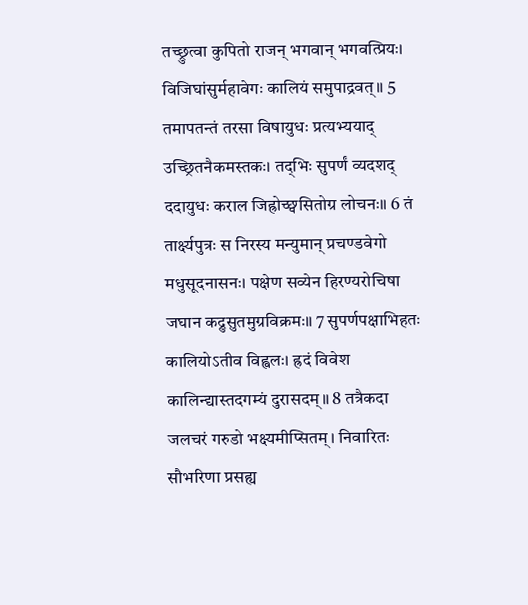तच्छ्रुत्वा कुपितो राजन् भगवान् भगवत्प्रियः। विजिघांसुर्महावेगः कालियं समुपाद्रवत्॥ 5 तमापतन्तं तरसा विषायुधः प्रत्यभ्ययाद् उच्छ्रितनैकमस्तकः। तद्‌भिः सुपर्णं व्यदशद् ददायुधः कराल जिह्रोच्छ्वसितोग्र लोचनः॥ 6 तं तार्क्ष्यपुत्रः स निरस्य मन्युमान् प्रचण्डवेगो मधुसूदनासनः। पक्षेण सव्येन हिरण्यरोचिषा जघान कद्रुसुतमुग्रविक्रमः॥ 7 सुपर्णपक्षाभिहतः कालियोऽतीव विह्वलः। ह्रदं विवेश कालिन्द्यास्तदगम्यं दुरासदम्॥ 8 तत्रैकदा जलचरं गरुडो भक्ष्यमीप्सितम्। निवारितः सौभरिणा प्रसह्य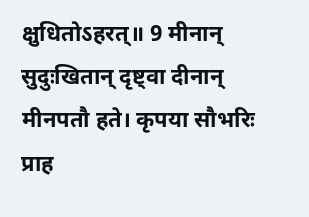क्षुधितोऽहरत्॥ 9 मीनान् सुदुःखितान् दृष्ट्वा दीनान् मीनपतौ हते। कृपया सौभरिः प्राह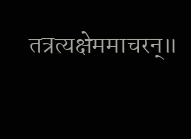तत्रत्यक्षेममाचरन्॥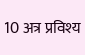10 अत्र प्रविश्य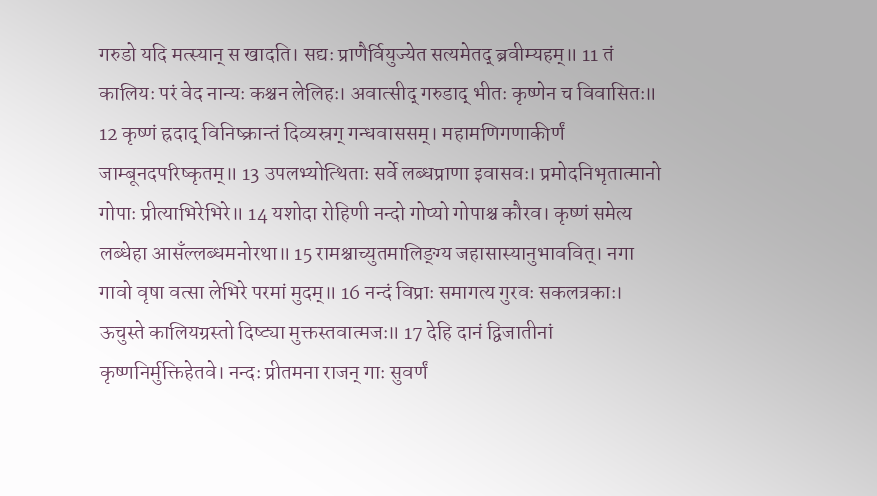गरुडो यदि मत्स्यान् स खादति। सद्यः प्राणैर्वियुज्येत सत्यमेतद् ब्रवीम्यहम्॥ 11 तं कालियः परं वेद नान्यः कश्चन लेलिहः। अवात्सीद् गरुडाद् भीतः कृष्णेन च विवासितः॥ 12 कृष्णं ह्रदाद् विनिष्क्रान्तं दिव्यस्रग् गन्धवाससम्। महामणिगणाकीर्णं जाम्बूनदपरिष्कृतम्॥ 13 उपलभ्योत्थिताः सर्वे लब्धप्राणा इवासवः। प्रमोदनिभृतात्मानो गोपाः प्रीत्याभिरेभिरे॥ 14 यशोदा रोहिणी नन्दो गोप्यो गोपाश्च कौरव। कृष्णं समेत्य लब्धेहा आसँल्लब्धमनोरथा॥ 15 रामश्चाच्युतमालिङ्‌ग्य जहासास्यानुभाववित्। नगा गावो वृषा वत्सा लेभिरे परमां मुदम्॥ 16 नन्दं विप्राः समागत्य गुरवः सकलत्रकाः। ऊचुस्ते कालियग्रस्तो दिष्ट्या मुक्तस्तवात्मजः॥ 17 देहि दानं द्विजातीनां कृष्णनिर्मुक्तिहेतवे। नन्दः प्रीतमना राजन् गाः सुवर्णं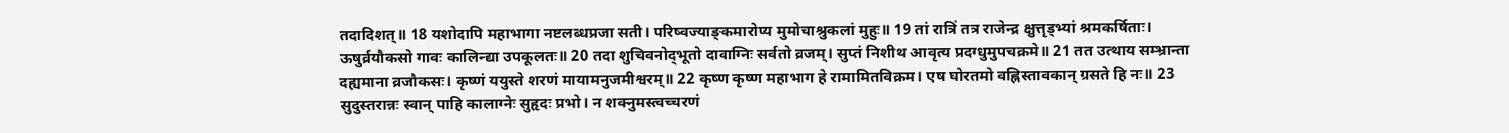तदादिशत्॥ 18 यशोदापि महाभागा नष्टलब्धप्रजा सती। परिष्वज्याङ्‌कमारोप्य मुमोचाश्रुकलां मुहुः॥ 19 तां रात्रिं तत्र राजेन्द्र क्षुत्तृड्भ्यां श्रमकर्षिताः। ऊषुर्व्रयौकसो गावः कालिन्द्या उपकूलतः॥ 20 तदा शुचिवनोद्‍भूतो दावाग्निः सर्वतो व्रजम्। सुप्तं निशीथ आवृत्य प्रदग्धुमुपचक्रमे॥ 21 तत उत्थाय सम्भ्रान्ता दह्यमाना व्रजौकसः। कृष्णं ययुस्ते शरणं मायामनुजमीश्वरम्॥ 22 कृष्ण कृष्ण महाभाग हे रामामितविक्रम। एष घोरतमो वह्निस्तावकान् ग्रसते हि नः॥ 23 सुदुस्तरान्नः स्वान् पाहि कालाग्नेः सुहृदः प्रभो। न शक्नुमस्त्वच्चरणं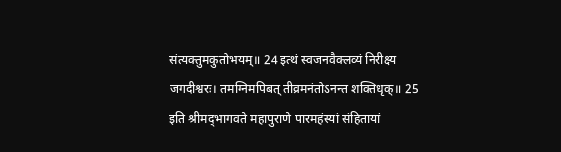संत्यक्तुमकुतोभयम्॥ 24 इत्थं स्वजनवैक्लव्यं निरीक्ष्य जगदीश्वरः। तमग्निमपिबत् तीव्रमनंतोऽनन्त शक्तिधृक्॥ 25 इति श्रीमद्‍भागवते महापुराणे पारमहंस्यां संहितायां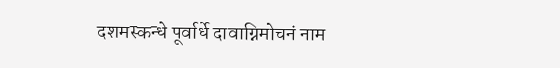दशमस्कन्धे पूर्वार्धे दावाग्निमोचनं नाम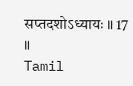सप्तदशोऽध्यायः ॥ 17 ॥
Tamil